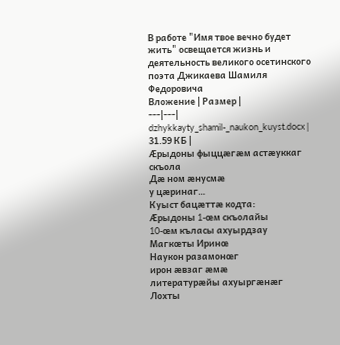В работе "Имя твое вечно будет жить" освещается жизнь и деятельность великого осетинского поэта Джикаева Шамиля Федоровича
Вложение | Размер |
---|---|
dzhykkayty_shamil-_naukon_kuyst.docx | 31.59 КБ |
Æрыдоны фыццæгæм астæуккаг скъола
Дæ ном æнусмæ
у цæринаг…
Куыст бацæттæ кодта:
Æрыдоны 1-œм скъолайы
10-œм къласы ахуырдзау
Магкœты Иринœ
Наукон разамонœг
ирон æвзаг æмæ
литературæйы ахуыргæнæг
Лохты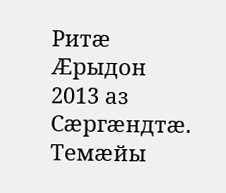Ритæ
Æрыдон
2013 аз
Сæргæндтæ.
Темæйы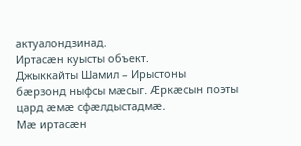актуалондзинад.
Иртасæн куысты объект.
Джыккайты Шамил – Ирыстоны бæрзонд ныфсы мæсыг. Æркæсын поэты цард æмæ сфæлдыстадмæ.
Мæ иртасæн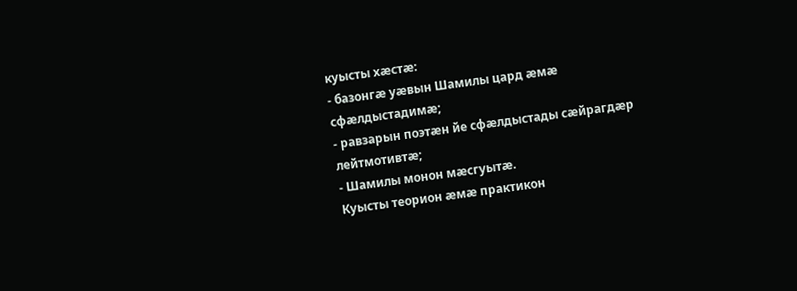куысты хæстæ:
- базонгæ уæвын Шамилы цард æмæ сфæлдыстадимæ;
- равзарын поэтæн йе сфæлдыстады сæйрагдæр лейтмотивтæ;
- Шамилы монон мæсгуытæ.
Куысты теорион æмæ практикон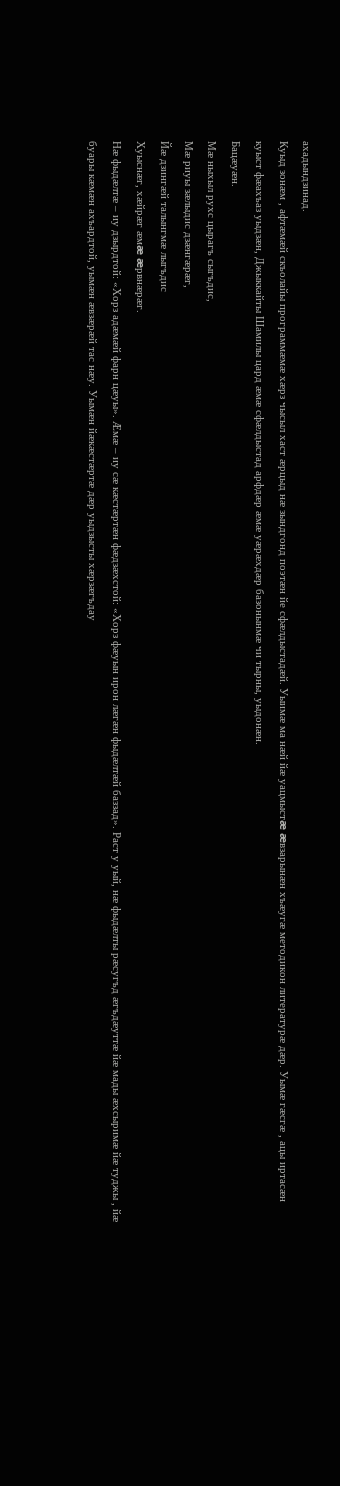ахадындзинад.
Куыд зонæм , афтæмæй скъолайы программæмæ хæрз чысыл хаст æрцыд нæ зындгонд поэтæн йе сфæлдыстадæй. Уыимæ ма нæй йæ уацмыстæ æвзарынæн хъæугæ методикон литературæ дæр. Уымæ гæсгæ , ацы иртасæн куыст фæахъаз уыдзæн, Джыккайты Шамилы цард æмæ сфæлдыстад арфдæр æмæ уæрæхдæр базонынмæ чи тырны, уыдонæн.
Бацæуæн.
Мæ ныхыл рухс цырагъ сыгъдис,
Мæ риуы зæлыдис дзæнгæрæг,
Йæ дзингæй талынгмæ лыгъдис
Хуыснæг, хæйрæг æмæ æрвнæрæг.
Нæ фыдæлтæ – иу дзырдтой: «Хорз адæмæй фарн цæуы». Æмæ – иу сæ кæстæртæн фæдзæхстой: «Хорз фæуын ирон лæгæн фыдæлтæй баззад». Раст у уый, нæ фыдæлты рæсугъд æгъдæуттæ йæ мады æхсыримæ йæ туджы , йæ буары кæмæн ахъардтой, уымæн æвзæрæй тас нæу. Уымæн йæкæстæртæ дæр уыдзысты хæрзæгъдау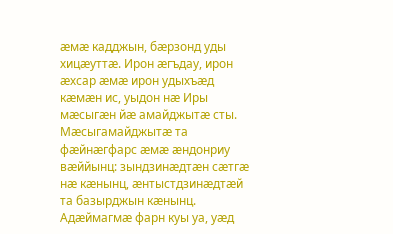æмæ кадджын, бæрзонд уды хицæуттæ. Ирон æгъдау, ирон æхсар æмæ ирон удыхъæд кæмæн ис, уыдон нæ Иры мæсыгæн йæ амайджытæ сты. Мæсыгамайджытæ та фæйнæгфарс æмæ æндонриу вæййынц: зындзинæдтæн сæтгæ нæ кæнынц, æнтыстдзинæдтæй та базырджын кæнынц. Адæймагмæ фарн куы уа, уæд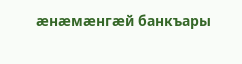æнæмæнгæй банкъары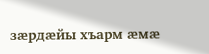зæрдæйы хъарм æмæ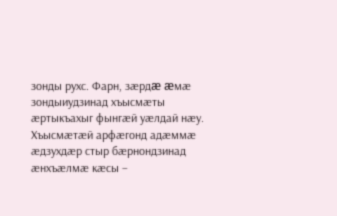зонды рухс. Фарн, зæрдæ æмæ зондыиудзинад хъысмæты æртыкъахыг фынгæй уæлдай нæу. Хъысмæтæй арфæгонд адæммæ æдзухдæр стыр бæрнондзинад æнхъæлмæ кæсы –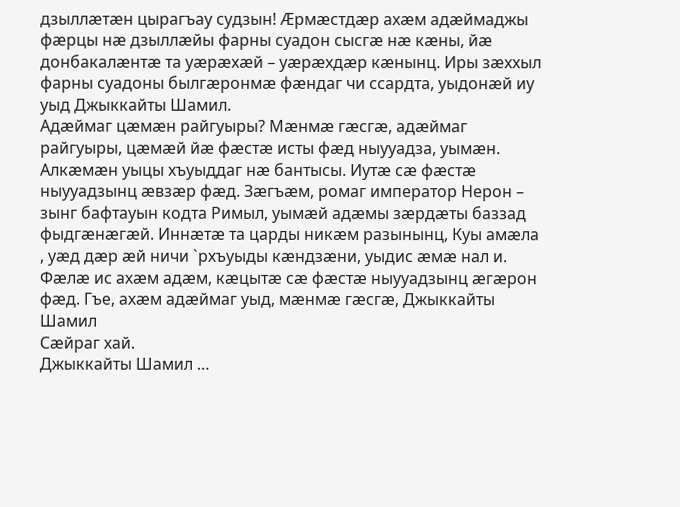дзыллæтæн цырагъау судзын! Æрмæстдæр ахæм адæймаджы фæрцы нæ дзыллæйы фарны суадон сысгæ нæ кæны, йæ донбакалæнтæ та уæрæхæй – уæрæхдæр кæнынц. Иры зæххыл фарны суадоны былгæронмæ фæндаг чи ссардта, уыдонæй иу уыд Джыккайты Шамил.
Адæймаг цæмæн райгуыры? Мæнмæ гæсгæ, адæймаг райгуыры, цæмæй йæ фæстæ исты фæд ныууадза, уымæн. Алкæмæн уыцы хъуыддаг нæ бантысы. Иутæ сæ фæстæ ныууадзынц æвзæр фæд. Зæгъæм, ромаг император Нерон – зынг бафтауын кодта Римыл, уымæй адæмы зæрдæты баззад фыдгæнæгæй. Иннæтæ та царды никæм разынынц, Куы амæла , уæд дæр æй ничи `рхъуыды кæндзæни, уыдис æмæ нал и. Фæлæ ис ахæм адæм, кæцытæ сæ фæстæ ныууадзынц æгæрон фæд. Гъе, ахæм адæймаг уыд, мæнмæ гæсгæ, Джыккайты Шамил
Сæйраг хай.
Джыккайты Шамил …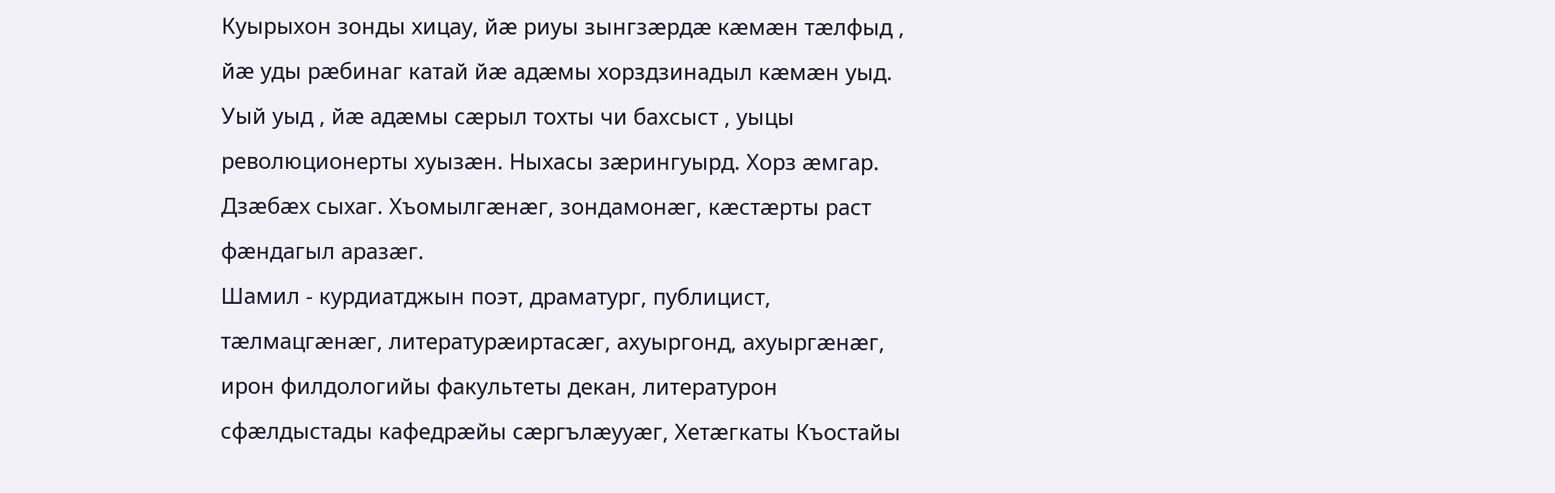Куырыхон зонды хицау, йæ риуы зынгзæрдæ кæмæн тæлфыд , йæ уды рæбинаг катай йæ адæмы хорздзинадыл кæмæн уыд. Уый уыд , йæ адæмы сæрыл тохты чи бахсыст , уыцы революционерты хуызæн. Ныхасы зæрингуырд. Хорз æмгар. Дзæбæх сыхаг. Хъомылгæнæг, зондамонæг, кæстæрты раст фæндагыл аразæг.
Шамил - курдиатджын поэт, драматург, публицист, тæлмацгæнæг, литературæиртасæг, ахуыргонд, ахуыргæнæг, ирон филдологийы факультеты декан, литературон сфæлдыстады кафедрæйы сæргълæууæг, Хетæгкаты Къостайы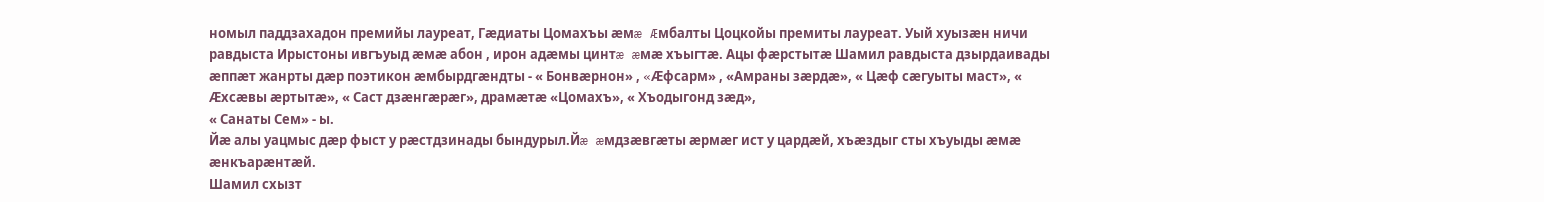номыл паддзахадон премийы лауреат, Гæдиаты Цомахъы æмæ Æмбалты Цоцкойы премиты лауреат. Уый хуызæн ничи равдыста Ирыстоны ивгъуыд æмæ абон , ирон адæмы цинтæ æмæ хъыгтæ. Ацы фæрстытæ Шамил равдыста дзырдаивады æппæт жанрты дæр поэтикон æмбырдгæндты - « Бонвæрнон» , «Æфсарм» , «Амраны зæрдæ», « Цæф сæгуыты маст», « Æхсæвы æртытæ», « Саст дзæнгæрæг», драмæтæ «Цомахъ», « Хъодыгонд зæд»,
« Санаты Сем» - ы.
Йæ алы уацмыс дæр фыст у рæстдзинады бындурыл.Йæ æмдзæвгæты æрмæг ист у цардæй, хъæздыг сты хъуыды æмæ æнкъарæнтæй.
Шамил схызт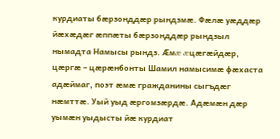курдиаты бæрзонддæр рындзмæ. Фæлæ уæддæр йæхæдæг æппæты бæрзонддæр рындзыл нымадта Намысы рындз. Æмæ æцæгæйдæр, цæргæ – цæрæнбонты Шамил намысимæ фæхаста адæймаг, поэт æмæ гражданины сыгъдæг нæмттæ. Уый уыд æргомзæрдæ. Адæмæн дæр уымæн уыдысты йæ курдиат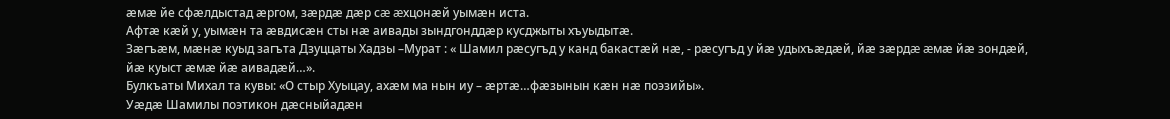æмæ йе сфæлдыстад æргом, зæрдæ дæр сæ æхцонæй уымæн иста.
Афтæ кæй у, уымæн та æвдисæн сты нæ аивады зындгонддæр кусджыты хъуыдытæ.
Зæгъæм, мæнæ куыд загъта Дзуццаты Хадзы –Мурат : « Шамил рæсугъд у канд бакастæй нæ, - рæсугъд у йæ удыхъæдæй, йæ зæрдæ æмæ йæ зондæй, йæ куыст æмæ йæ аивадæй…».
Булкъаты Михал та кувы: «О стыр Хуыцау, ахæм ма нын иу – æртæ…фæзынын кæн нæ поэзийы».
Уæдæ Шамилы поэтикон дæсныйадæн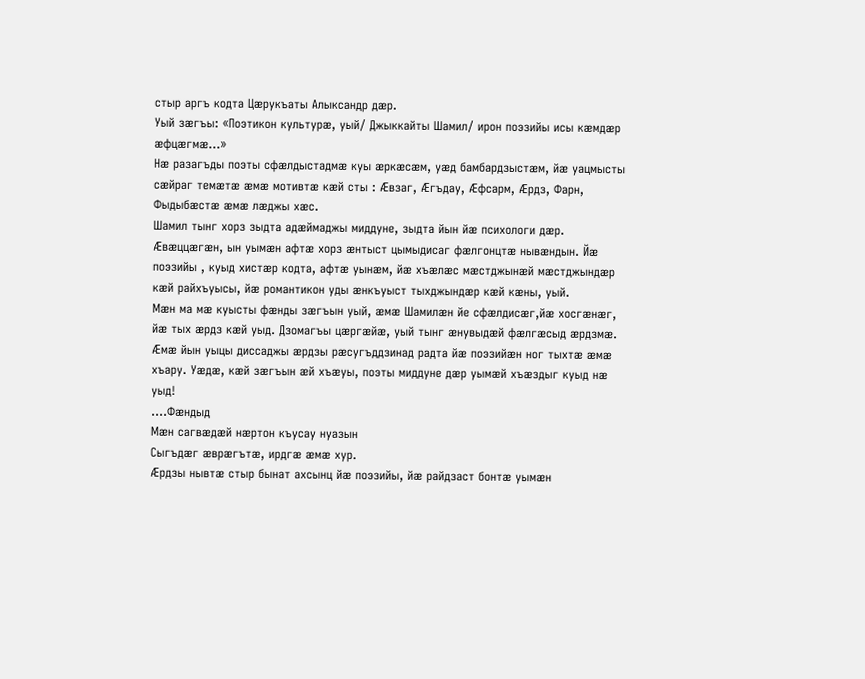стыр аргъ кодта Цæрукъаты Алыксандр дæр.
Уый зæгъы: «Поэтикон культурæ, уый/ Джыккайты Шамил/ ирон поэзийы исы кæмдæр æфцæгмæ…»
Нæ разагъды поэты сфæлдыстадмæ куы æркæсæм, уæд бамбардзыстæм, йæ уацмысты сæйраг темæтæ æмæ мотивтæ кæй сты : Æвзаг, Æгъдау, Æфсарм, Æрдз, Фарн, Фыдыбæстæ æмæ лæджы хæс.
Шамил тынг хорз зыдта адæймаджы миддуне, зыдта йын йæ психологи дæр. Æвæццæгæн, ын уымæн афтæ хорз æнтыст цымыдисаг фæлгонцтæ нывæндын. Йæ поэзийы , куыд хистæр кодта, афтæ уынæм, йæ хъæлæс мæстджынæй мæстджындæр кæй райхъуысы, йæ романтикон уды æнкъуыст тыхджындæр кæй кæны, уый.
Мæн ма мæ куысты фæнды зæгъын уый, æмæ Шамилæн йе сфæлдисæг,йæ хосгæнæг, йæ тых æрдз кæй уыд. Дзомагъы цæргæйæ, уый тынг æнувыдæй фæлгæсыд æрдзмæ. Æмæ йын уыцы диссаджы æрдзы рæсугъддзинад радта йæ поэзийæн ног тыхтæ æмæ хъару. Уæдæ, кæй зæгъын æй хъæуы, поэты миддуне дæр уымæй хъæздыг куыд нæ уыд!
….Фæндыд
Мæн сагвæдæй нæртон къусау нуазын
Сыгъдæг æврæгътæ, ирдгæ æмæ хур.
Æрдзы нывтæ стыр бынат ахсынц йæ поэзийы, йæ райдзаст бонтæ уымæн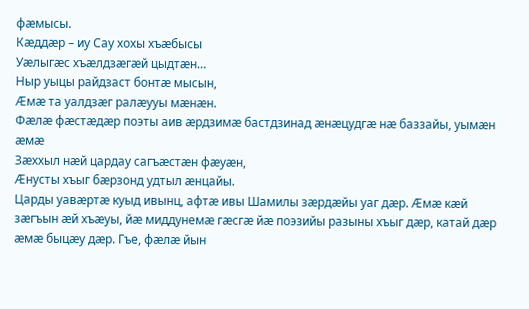фæмысы.
Кæддæр – иу Сау хохы хъæбысы
Уæлыгæс хъæлдзæгæй цыдтæн…
Ныр уыцы райдзаст бонтæ мысын,
Æмæ та уалдзæг ралæууы мæнæн.
Фæлæ фæстæдæр поэты аив æрдзимæ бастдзинад æнæцудгæ нæ баззайы, уымæн æмæ
Зæххыл нæй цардау сагъæстæн фæуæн,
Æнусты хъыг бæрзонд удтыл æнцайы.
Царды уавæртæ куыд ивынц, афтæ ивы Шамилы зæрдæйы уаг дæр. Æмæ кæй зæгъын æй хъæуы, йæ миддунемæ гæсгæ йæ поэзийы разыны хъыг дæр, катай дæр æмæ быцæу дæр. Гъе, фæлæ йын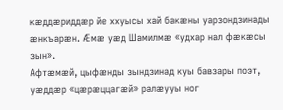кæддæриддæр йе ххуысы хай бакæны уарзондзинады æнкъарæн. Æмæ уæд Шамилмæ «удхар нал фæкæсы зын».
Афтæмæй, цыфæнды зындзинад куы бавзары поэт, уæддæр «цæрæццагæй» ралæууы ног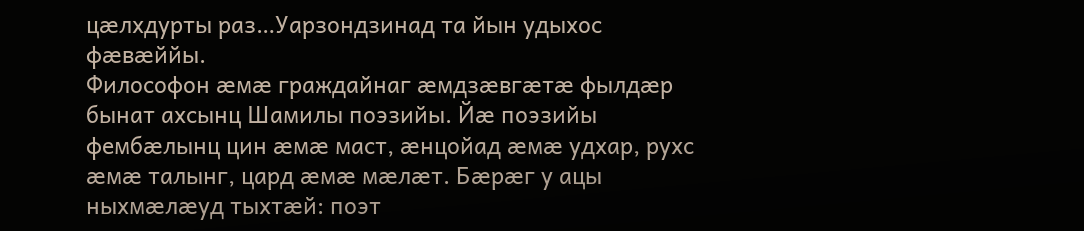цæлхдурты раз…Уарзондзинад та йын удыхос фæвæййы.
Философон æмæ граждайнаг æмдзæвгæтæ фылдæр бынат ахсынц Шамилы поэзийы. Йæ поэзийы фембæлынц цин æмæ маст, æнцойад æмæ удхар, рухс æмæ талынг, цард æмæ мæлæт. Бæрæг у ацы ныхмæлæуд тыхтæй: поэт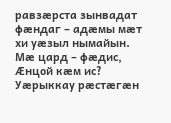равзæрста зынвадат фæндаг – адæмы мæт хи уæзыл нымайын.
Мæ цард – фæдис,
Æнцой кæм ис?
Уæрыккау рæстæгæн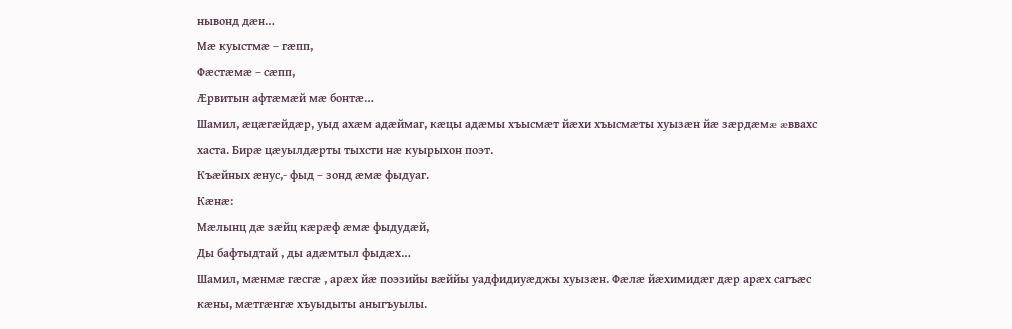нывонд дæн…
Мæ куыстмæ – гæпп,
Фæстæмæ – сæпп,
Æрвитын афтæмæй мæ бонтæ…
Шамил, æцæгæйдæр, уыд ахæм адæймаг, кæцы адæмы хъысмæт йæхи хъысмæты хуызæн йæ зæрдæмæ æввахс хаста. Бирæ цæуылдæрты тыхсти нæ куырыхон поэт.
Къæйных æнус,- фыд – зонд æмæ фыдуаг.
Кæнæ:
Мæлынц дæ зæйц кæрæф æмæ фыдудæй,
Ды бафтыдтай , ды адæмтыл фыдæх…
Шамил, мæнмæ гæсгæ , арæх йæ поэзийы вæййы уадфидиуæджы хуызæн. Фæлæ йæхимидæг дæр арæх сагъæс кæны, мæтгæнгæ хъуыдыты аныгъуылы.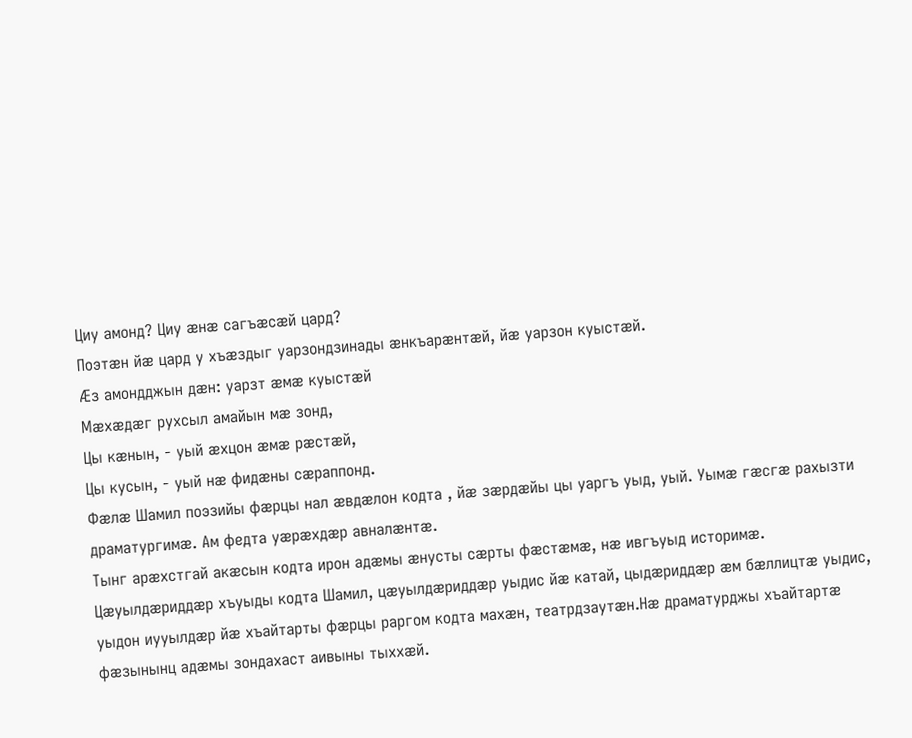Циу амонд? Циу æнæ сагъæсæй цард?
Поэтæн йæ цард у хъæздыг уарзондзинады æнкъарæнтæй, йæ уарзон куыстæй.
Æз амондджын дæн: уарзт æмæ куыстæй
Мæхæдæг рухсыл амайын мæ зонд,
Цы кæнын, - уый æхцон æмæ рæстæй,
Цы кусын, - уый нæ фидæны сæраппонд.
Фæлæ Шамил поэзийы фæрцы нал æвдæлон кодта , йæ зæрдæйы цы уаргъ уыд, уый. Уымæ гæсгæ рахызти драматургимæ. Ам федта уæрæхдæр авналæнтæ.
Тынг арæхстгай акæсын кодта ирон адæмы æнусты сæрты фæстæмæ, нæ ивгъуыд историмæ.
Цæуылдæриддæр хъуыды кодта Шамил, цæуылдæриддæр уыдис йæ катай, цыдæриддæр æм бæллицтæ уыдис, уыдон иууылдæр йæ хъайтарты фæрцы раргом кодта махæн, театрдзаутæн.Нæ драматурджы хъайтартæ фæзынынц адæмы зондахаст аивыны тыххæй.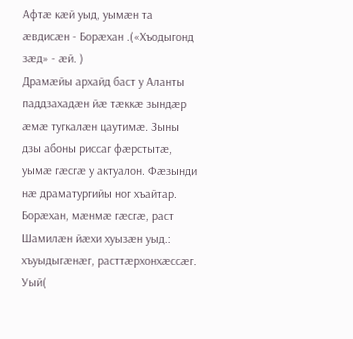Афтæ кæй уыд, уымæн та æвдисæн - Борæхан .(«Хъодыгонд зæд» - æй. )
Драмæйы архайд баст у Аланты паддзахадæн йæ тæккæ зындæр æмæ тугкалæн цаутимæ. Зыны дзы абоны риссаг фæрстытæ, уымæ гæсгæ у актуалон. Фæзынди нæ драматургийы ног хъайтар.
Борæхан, мæнмæ гæсгæ, раст Шамилæн йæхи хуызæн уыд.: хъуыдыгæнæг, расттæрхонхæссæг. Уый(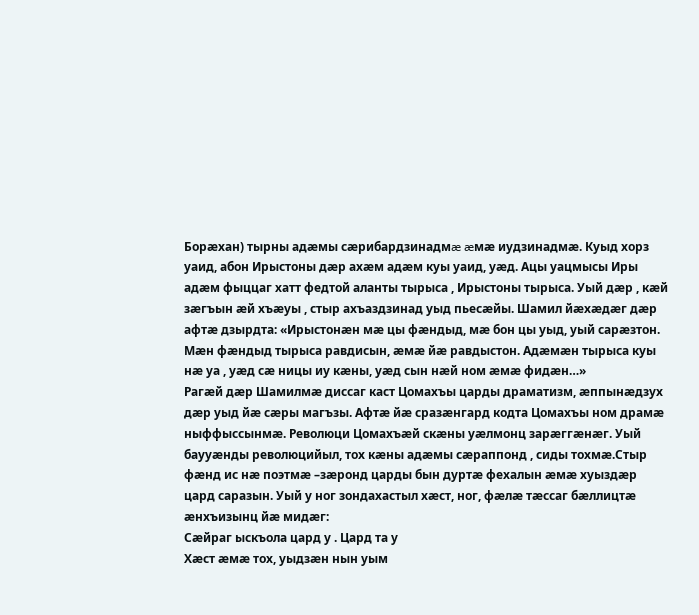Борæхан) тырны адæмы сæрибардзинадмæ æмæ иудзинадмæ. Куыд хорз уаид, абон Ирыстоны дæр ахæм адæм куы уаид, уæд. Ацы уацмысы Иры адæм фыццаг хатт федтой аланты тырыса , Ирыстоны тырыса. Уый дæр , кæй зæгъын æй хъæуы , стыр ахъаздзинад уыд пьесæйы. Шамил йæхæдæг дæр афтæ дзырдта: «Ирыстонæн мæ цы фæндыд, мæ бон цы уыд, уый сарæзтон. Мæн фæндыд тырыса равдисын, æмæ йæ равдыстон. Адæмæн тырыса куы нæ уа , уæд сæ ницы иу кæны, уæд сын нæй ном æмæ фидæн…»
Рагæй дæр Шамилмæ диссаг каст Цомахъы царды драматизм, æппынæдзух дæр уыд йæ сæры магъзы. Афтæ йæ сразæнгард кодта Цомахъы ном драмæ ныффыссынмæ. Революци Цомахъæй скæны уæлмонц зарæггæнæг. Уый баууæнды революцийыл, тох кæны адæмы сæраппонд , сиды тохмæ.Стыр фæнд ис нæ поэтмæ –зæронд царды бын дуртæ фехалын æмæ хуыздæр цард саразын. Уый у ног зондахастыл хæст, ног, фæлæ тæссаг бæллицтæ æнхъизынц йæ мидæг:
Сæйраг ыскъола цард у . Цард та у
Хæст æмæ тох, уыдзæн нын уым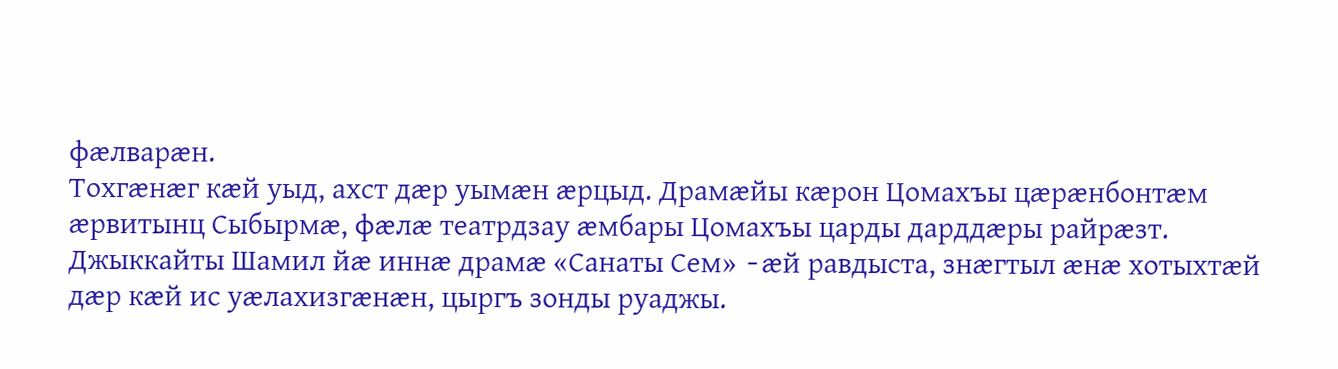фæлварæн.
Тохгæнæг кæй уыд, ахст дæр уымæн æрцыд. Драмæйы кæрон Цомахъы цæрæнбонтæм æрвитынц Сыбырмæ, фæлæ театрдзау æмбары Цомахъы царды дарддæры райрæзт.
Джыккайты Шамил йæ иннæ драмæ «Санаты Сем» -æй равдыста, знæгтыл æнæ хотыхтæй дæр кæй ис уæлахизгæнæн, цыргъ зонды руаджы.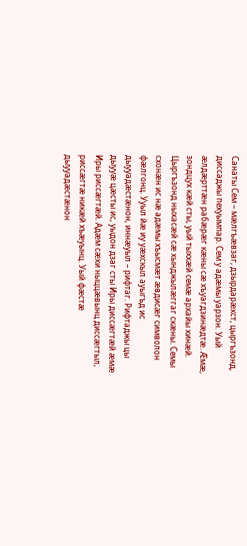Санаты Сем – мæлгъæвзаг, дзырдарæхст, цыргъзонд, диссаджы пехуымпар. Сем у адæмы уарзон. Уый æлдæрттæн рабæрæг кæны сæ хъуагдзинæдтæ. Æмæ, зондцух кæй сты, уый тыххæй семæ архайы хинæй. Цыргъзонд ныхасæй сæ хынджылæггаг скæны. Семы схонæн ис нæ адæмы хъысмæт æвдисæг символон фæлгонц. Ууыл йæ иу уæхскыл ауыгъд ис дыууадæстæнон, иннæуыл – рифтаг. Рифтаджы цы дыууæ цæсты ис, уыдон дзаг сты Иры диссæгтæй æмæ Иры риссæгтæй. Адæм сæхи ныццæвынц диссæгтыл, риссæгтæ никæй хъæуынц. Уый фæстæ дыууадæстæнон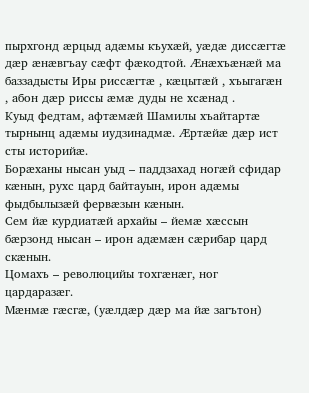пырхгонд æрцыд адæмы къухæй, уæдæ диссæгтæ дæр æнæвгъау сæфт фæкодтой. Æнæхъæнæй ма баззадысты Иры риссæгтæ , кæцытæй , хъыгагæн , абон дæр риссы æмæ дуды не хсæнад .
Куыд федтам, афтæмæй Шамилы хъайтартæ тырнынц адæмы иудзинадмæ. Æртæйæ дæр ист сты историйæ.
Борæханы нысан уыд – паддзахад ногæй сфидар кæнын, рухс цард байтауын, ирон адæмы фыдбылызæй фервæзын кæнын.
Сем йæ курдиатæй архайы – йемæ хæссын бæрзонд нысан – ирон адæмæн сæрибар цард скæнын.
Цомахъ – революцийы тохгæнæг, ног цардаразæг.
Мæнмæ гæсгæ, (уæлдæр дæр ма йæ загътон)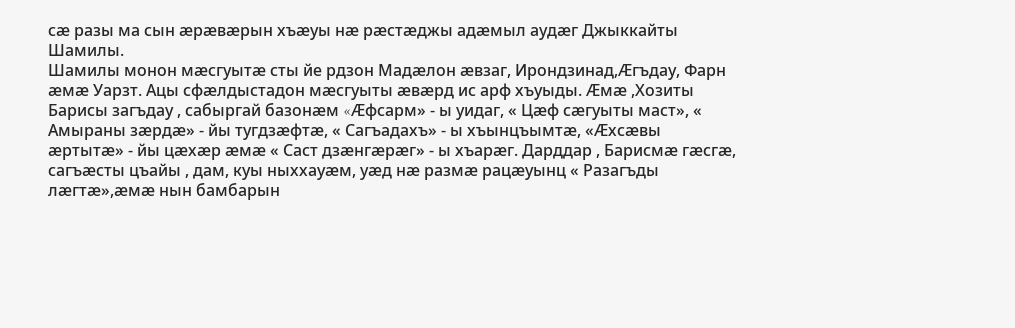сæ разы ма сын æрæвæрын хъæуы нæ рæстæджы адæмыл аудæг Джыккайты Шамилы.
Шамилы монон мæсгуытæ сты йе рдзон Мадæлон æвзаг, Ирондзинад,Æгъдау, Фарн æмæ Уарзт. Ацы сфæлдыстадон мæсгуыты æвæрд ис арф хъуыды. Æмæ ,Хозиты Барисы загъдау , сабыргай базонæм «Æфсарм» - ы уидаг, « Цæф сæгуыты маст», « Амыраны зæрдæ» - йы тугдзæфтæ, « Сагъадахъ» - ы хъынцъымтæ, «Æхсæвы æртытæ» - йы цæхæр æмæ « Саст дзæнгæрæг» - ы хъарæг. Дарддар , Барисмæ гæсгæ, сагъæсты цъайы , дам, куы ныххауæм, уæд нæ размæ рацæуынц « Разагъды лæгтæ»,æмæ нын бамбарын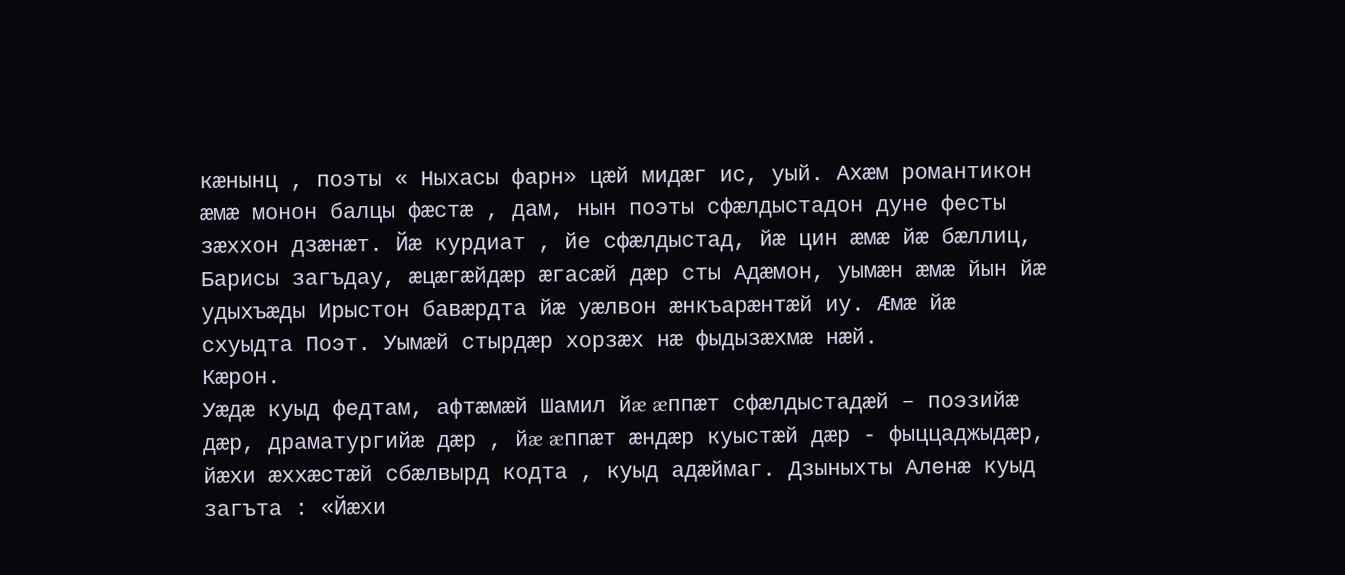кæнынц , поэты « Ныхасы фарн» цæй мидæг ис, уый. Ахæм романтикон æмæ монон балцы фæстæ , дам, нын поэты сфæлдыстадон дуне фесты зæххон дзæнæт. Йæ курдиат , йе сфæлдыстад, йæ цин æмæ йæ бæллиц, Барисы загъдау, æцæгæйдæр æгасæй дæр сты Адæмон, уымæн æмæ йын йæ удыхъæды Ирыстон бавæрдта йæ уæлвон æнкъарæнтæй иу. Æмæ йæ схуыдта Поэт. Уымæй стырдæр хорзæх нæ фыдызæхмæ нæй.
Кæрон.
Уæдæ куыд федтам, афтæмæй Шамил йæ æппæт сфæлдыстадæй – поэзийæ дæр, драматургийæ дæр , йæ æппæт æндæр куыстæй дæр - фыццаджыдæр, йæхи æххæстæй сбæлвырд кодта , куыд адæймаг. Дзыныхты Аленæ куыд загъта : «Йæхи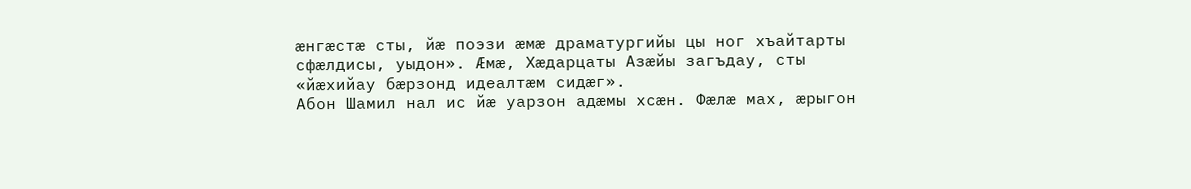æнгæстæ сты, йæ поэзи æмæ драматургийы цы ног хъайтарты сфæлдисы, уыдон». Æмæ, Хæдарцаты Азæйы загъдау, сты «йæхийау бæрзонд идеалтæм сидæг».
Абон Шамил нал ис йæ уарзон адæмы хсæн. Фæлæ мах, æрыгон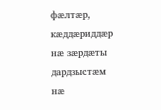фæлтæр, кæддæриддæр нæ зæрдæты дардзыстæм нæ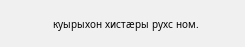куырыхон хистæры рухс ном.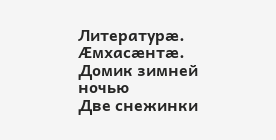Литературæ.
Æмхасæнтæ.
Домик зимней ночью
Две снежинки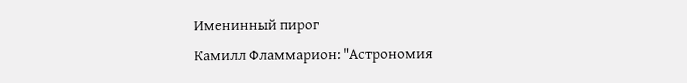Именинный пирог
Камилл Фламмарион: "Астрономия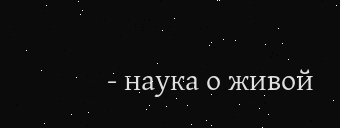- наука о живой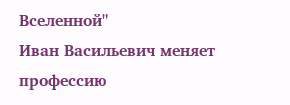Вселенной"
Иван Васильевич меняет профессию